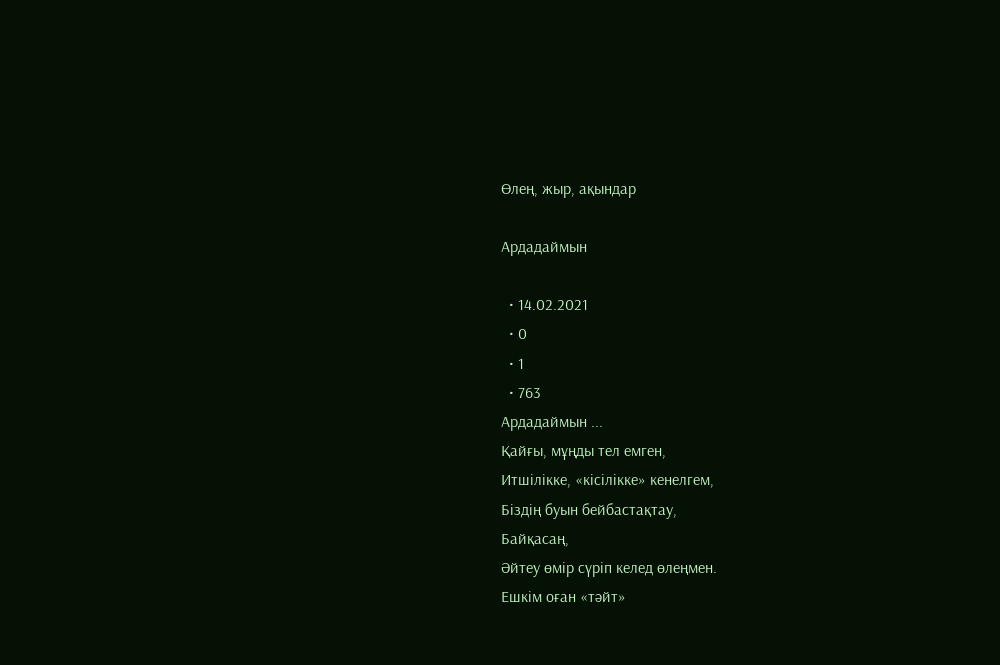Өлең, жыр, ақындар

Ардадаймын

  • 14.02.2021
  • 0
  • 1
  • 763
Ардадаймын ...
Қайғы, мұңды тел емген,
Итшілікке, «кісілікке» кенелгем,
Біздің буын бейбастақтау,
Байқасаң,
Әйтеу өмір сүріп келед өлеңмен.
Ешкім оған «тәйт»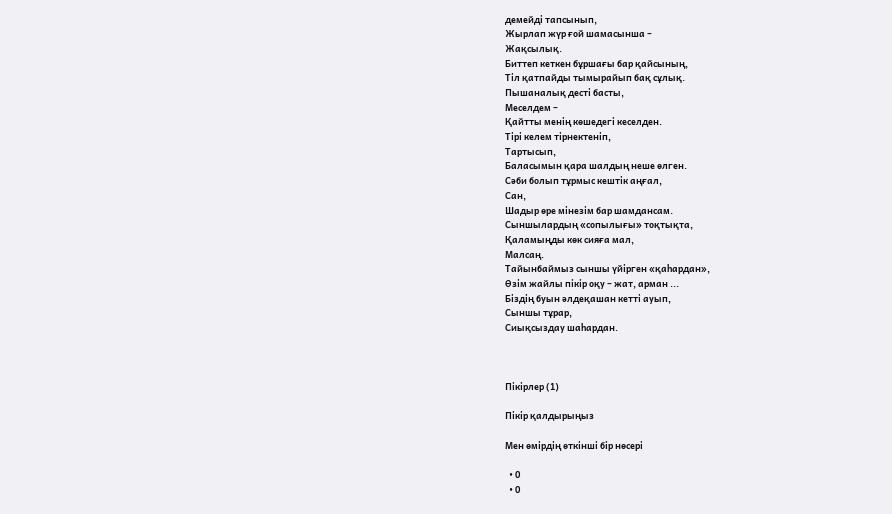демейді тапсынып,
Жырлап жүр ғой шамасынша –
Жақсылық.
Биттеп кеткен бұршағы бар қайсының,
Тіл қатпайды тымырайып бақ сұлық.
Пышаналық десті басты,
Меселдем –
Қайтты менің көшедегі кеселден.
Тірі келем тірнектеніп,
Тартысып,
Баласымын қара шалдың неше өлген.
Сәби болып тұрмыс кештік аңғал,
Сан,
Шадыр өре мінезім бар шамдансам.
Сыншылардың «сопылығы» тоқтықта,
Қаламыңды көк сияға мал,
Малсаң.
Тайынбаймыз сыншы үйірген «қаһардан»,
Өзім жайлы пікір оқу – жат, арман ...
Біздің буын әлдеқашан кетті ауып,
Сыншы тұрар,
Сиықсыздау шаһардан.



Пікірлер (1)

Пікір қалдырыңыз

Мен өмірдің өткінші бір нөсері

  • 0
  • 0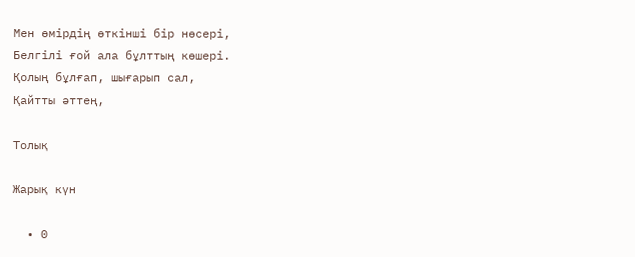Мен өмірдің өткінші бір нөсері,
Белгілі ғой ала бұлттың көшері.
Қолың бұлғап, шығарып сал,
Қайтты әттең,

Толық

Жарық күн

  • 0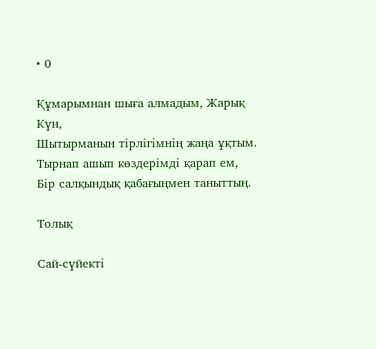• 0

Құмарымнан шыға алмадым, Жарық Күн,
Шытырманын тірлігімнің жаңа ұқтым.
Тырнап ашып көздерімді қарап ем,
Бір салқындық қабағыңмен таныттың.

Толық

Сай-сүйекті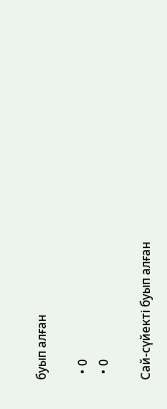буып алған

  • 0
  • 0

Сай-сүйекті буып алған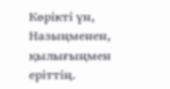Көрікті үн,
Назыңменен, қылығыңмен еріттің.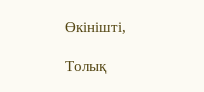Өкінішті,

Толық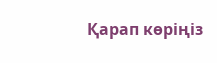Қарап көріңіз